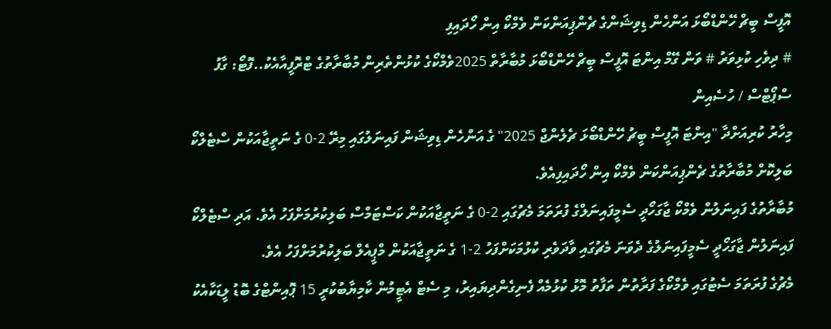އޮފީސް ބީޗް ހޭންޑްބޯޅަ އަންހެން ޑިވިޝަންގެ ޗެންޕިއަންކަން ވެމްކޯ އިން ހޯދައިފި
# ދިވެހި ކުޅިވަރު # ވަން ގޭމް އިންޓަ އޮފީސް ބީޗް ހޭންޑްބޯޅަ މުބާރާތް 2025ވެމްކޯގެ ކުޅުންތެރިން މުބާރާތުގެ ޓްރޮފީއާއެކު..ފޮޓޯ: ގާފު ސްޕޯޓްސް / ހުސެއިން
މިހާރު ކުރިއަށްދާ "އިންޓަ އޮފީސް ބީޗު ހޭންޑްބޯޅަ ޗެލެންޖް 2025" ގެ އަންހެން ޑިވިޝަން ފައިނަލުގައި މިރޭ 2-0 ގެ ނަތީޖާއަކުން ސްޓެލްކޯ ބަލިކޮށް މުބާރާތުގެ ޗެންޕިއަންކަން ވެމްކޯ އިން ހޯދައިފިއެވެ.
މުބާރާތުގެ ފައިނަލުން ވެމްކޯ ޖާގަހޯދީ ސެމީފައިނަލްގެ ފުރަތަމަ މެޗުގައި 2-0 ގެ ނަތީޖާއަކުން ކަސްޓަމްސް ބަލިކުރުމަށްފަހު އެވެ. އަދި ސްޓެލްކޯ ފައިނަލުން ޖާގަހޯދީ ސެމީފައިނަލުގެ ދެވަނަ މެޗުގައި ވާދަވެރި ކުޅުމަކަށްފަހު 2-1 ގެ ނަތީޖާއަކުން މްޕީއެލް ބަލިކުރުމަށްފަހު އެވެ.
މެޗުގެ ފުރަތަމަ ސެޓުގައި ވެމްކޯގެ ފަރާތުން ތަފާތު މޮޅު ކުޅުމެއް ފެނިގެންދިޔައިރު، މި ސެޓް އެޓީމުން ކާމިޔާބުކުރީ 15 ޕޮއިންޓްގެ ބޮޑު ލީޑަކާއެކު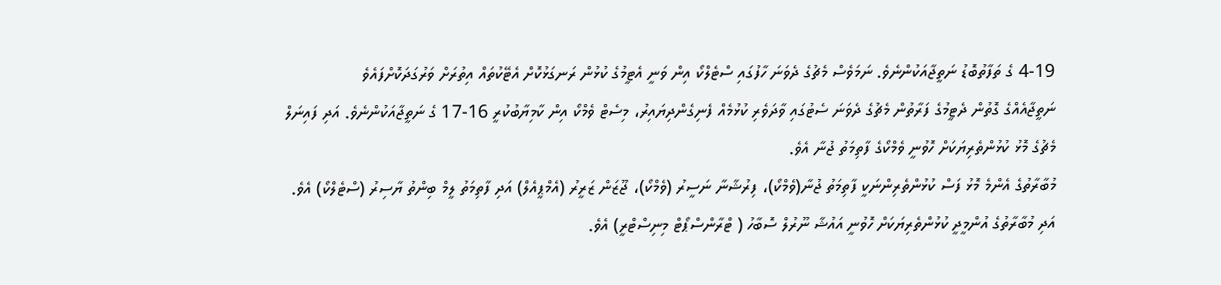4-19 ގެ ތަފާތުބޮޑު ނަތީޖާއަކުންނެވެ. ނަމަވެސް މެޗުގެ ދެވަނަ ހާފުގައި ސްޓެލްކޯ އިން ވަނީ އެޓީމުގެ ކުޅުން ރަނގަޅުކޮށް އެޓޭކުތައް އިތުރަށް ވަރުގަދަކޮށްފައެވެ
ނަތީޖާއެއްގެ ގޮތުން ދެޓީމުގެ ފަރާތުން މެޗުގެ ދެވަނަ ސެޓުގައި ވާދަވެރި ކުޅުމެއް ފެނިގެންދިޔައިރު، މިސެޓް ވެމްކޯ އިން ކާމިޔާބުކުރީ 16-17 ގެ ނަތީޖާއަކުންނެވެ. އަދި ފައިނަލް މެޗުގެ މޮޅު ކުޅުންތެރިޔަކަށް ހޮވުނީ ވެމްކޯގެ ފާތިމަތު ޖުނާ އެވެ.
މުބާރާތުގެ އެންމެ މޮޅު ފަސް ކުޅުންތެރިންނަކީ ފާތިމަތު ޖުނާ(ވެމްކޯ)، ފިރުޝާނާ ނަސީރު (ވެމްކޯ)، ޖޫޒަން ޒަރީރު (އެމްޕީއެލް) އަދި ފާތިމަތު ލީމް ބިންތު ޔާސިރު (ސްޓެލްކޯ) އެވެ. އަދި މުބާރާތުގެ އުންމީދީ ކުޅުންތެރިޔަކަށް ހޮވުނީ އައުޝާ ނޫރުލް ސޮބާހު ( ޓްރާންސްޕޯޓް މިނިސްޓްރީ) އެވެ.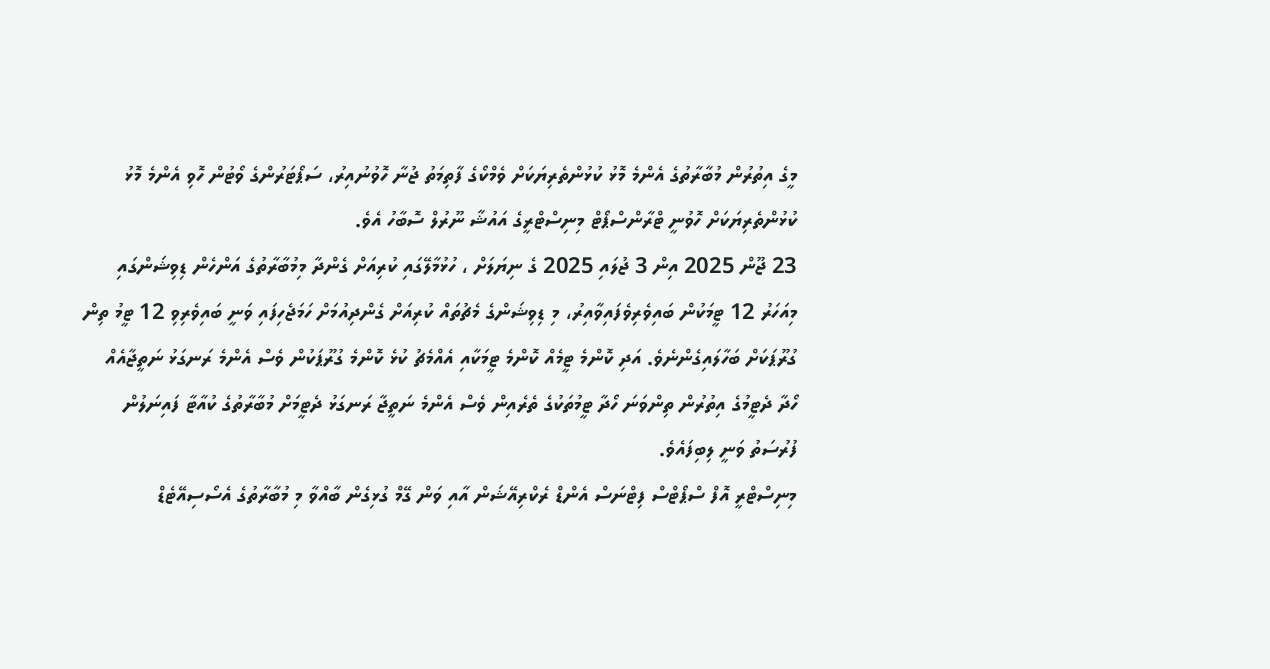މީގެ އިތުރުން މުބާރާތުގެ އެންމެ މޮޅު ކުޅުންތެރިޔަކަށް ވެމްކޯގެ ފާތިމަތު ޖުނާ ހޮވުނުއިރު، ސަޕޯޓަރުންގެ ވޯޓުން ހޮވި އެންމެ މޮޅު ކުޅުންތެރިޔަކަށް ހޮވުނީ ޓްރާންސްޕޯޓް މިނިސްޓްރީގެ އައުޝާ ނޫރުލް ސޮބާހު އެވެ.
23 ޖޫން 2025 އިން 3 ޖުލައި 2025 ގެ ނިޔަލަށް ، ހުޅުމާލޭގައި ކުރިއަށް ގެންދާ މިމުބާރާތުގެ އަންހެން ޑިވިޝަންގައި މިއަހަރު 12 ޓީމަކުން ބައިވެރިވެފައިވާއިރު، މި ޑިވިޝަންގެ މެޗުތައް ކުރިއަށް ގެންދިއުމަށް ހަމަޖެހިފައި ވަނީ ބައިވެރިވި 12 ޓީމު ތިން ގުރޫޕަކަށް ބަހާލައިގެންނެވެ. އަދި ކޮންމެ ޓީމެއް ކޮންމެ ޓީމަކާއި އެއްމެޗު ކުޅެ ކޮންމެ ގުރޫޕަކުން ވެސް އެންމެ ރަނގަޅު ނަތީޖާއެއް ހޯދާ ދެޓީމުގެ އިތުރުން ތިންވަނަ ހޯދާ ޓީމުތަކުގެ ތެރެއިން ވެސް އެންމެ ނަތީޖާ ރަނގަޅު ދެޓީމަށް މުބާރާތުގެ ކުއާޓާ ފައިނަލުން ފުރުސަތު ވަނީ ލިބިފައެވެ.
މިނިސްޓްރީ އޮފް ސްޕޯޓްސް ފިޓްނަސް އެންޑް ރެކްރިއޭޝަން އާއި ވަން ގޭމް ގުޅިގެން ބާއްވާ މި މުބާރާތުގެ އެސޯސިއޭޓެޑް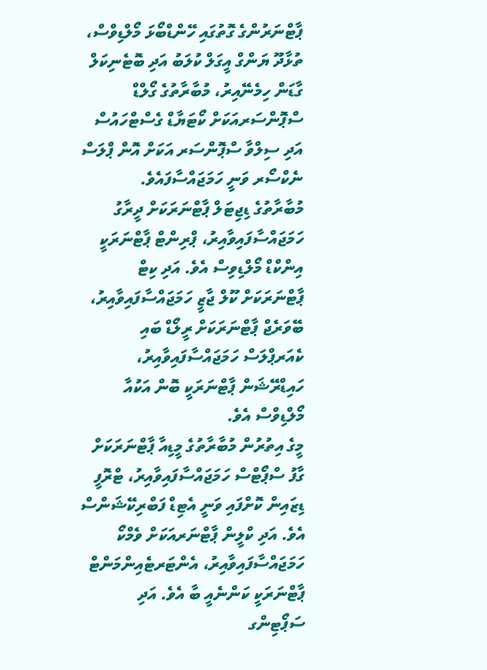ޕާޓްނަރުންގެ ގޮތުގައި ހޭންޑްބޯޅަ މޯލްޑިވްސް، ތުޅާދޫ ޔަންގް އީގަލް ކުލަބު އަދި ބޮޓެނިކަލް ގާޑަން ހިމެނޭއިރު، މުބާރާތުގެ ގޯލްޑް ސްޕޮންސަރއަކަށް ކޯޓަޔާޑް ގެސްޓްހައުސް އަދި ސިލްވާ ސްޕޮންސަރ އަކަށް އޮން ޕްލަސް ނެކްސޯރ ވަނީ ހަމަޖައްސާފައެވެ.
މުބާރާތުގެ ޑިޖިޓަލް ޕާޓްނަރަކަށް ދީރާގު ހަމަޖައްސާފައިވާއިރު، ޕްރިންޓް ޕާޓްނަރަކީ އިންކްޑް މޯލްޑިވިސް އެވެ. އަދި ކިޓް ޕާޓްނަރަކަށް ކޫލް ޖާޒީ ހަމަޖައްސާފައިވާއިރު، ބޭވަރެޖް ޕާޓްނަރަކަށް ރީލޯޑް ބައި ކެއަރޕްލަސް ހަމަޖައްސާފައިވާއިރު، ހައިޑްރޭޝަން ޕާޓްނަރަކީ ބޮން އަކުއާ މޯލްޑިވްސް އެވެ.
މީގެ އިތުރުން މުބާރާތުގެ މީޑިއާ ޕާޓްނަރަކަށް ގާފު ސްޕޯޓްސް ހަމަޖައްސާފައިވާއިރު، ޓްރޮފީ ޑިޒައިން ކޮށްފައި ވަނީ އެޓިޑް ފަބްރިކޭޝަންސް އެވެ. އަދި ކްލީން ޕާޓްނަރއަކަށް ވެމްކޯ ހަމަޖައްސާފައިވާއިރު، އެންޓަރޓެއިންމަންޓް ޕާޓްނަރަކީ ކަންނެއީ ބާ އެވެ. އަދި ސަޕޯޓިންގ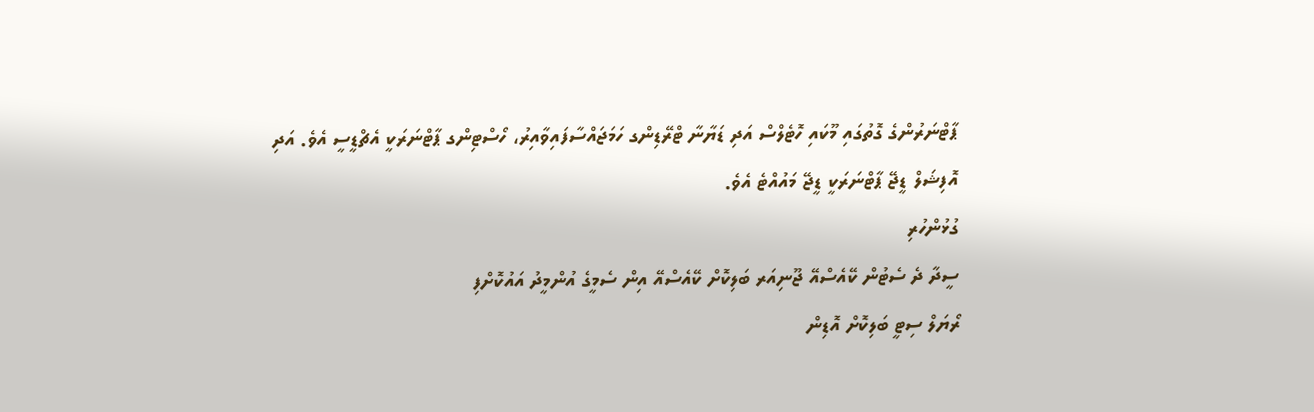ޕާޓްނަރުންގެ ގޮތުގައި މޫކައި ހޮޓެލްސް އަދި ޑަޔާނާ ޓްރޭޑިންގ ހަމަޖައްސާފައިވާއިރު، ހޯސްޓިންގ ޕާޓްނަރަކީ އެޗްޑީސީ އެވެ. އަދި އޮފިޝަލް ޑީޖޭ ޕާޓްނަރަކީ ޑީޖޭ މައުއްޓެ އެވެ.
ގުޅުންހުރި
ސީދާ ދެ ސެޓުން ކޭއެސްއޭ ޖޫނިއަރ ބަލިކޮށް ކޭއެސްއޭ އިން ސެމީގެ އުންމީދު އައުކޮށްފި
ރޯޔަލް ސިޓީ ބަލިކޮށް އޮޑިން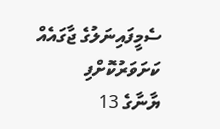ސެމީފައިނަލުގެ ޖާގައެއް ކަށަވަރުކޮށްފި
ޔާނާގެ 13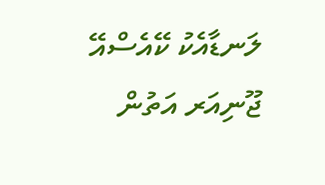ލަނޑާއެކު ކޭއެސްއޭ ޖޫނިއަރ އަތުން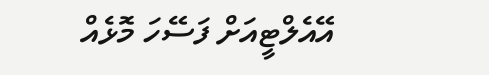އޭއެލްޓީއަށް ފަސޭހަ މޮޅެއް